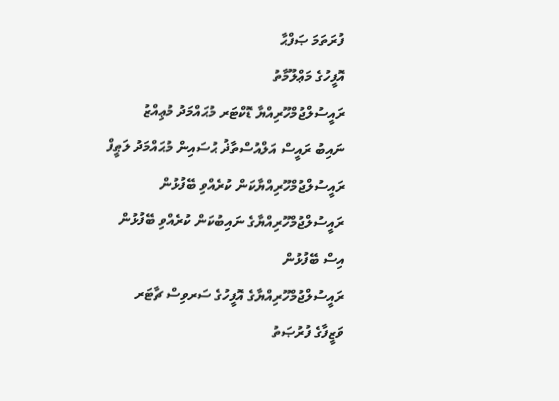ފުރަތަމަ ޞަފްޙާ
އޮފީހުގެ މަޢްލޫމާތު
ރައީސުލްޖުމްހޫރިއްޔާ ޑޮކްޓަރ މުޙައްމަދު މުޢިއްޒު
ނައިބު ރައީސް އަލްއުސްތާޛު ޙުސައިން މުޙައްމަދު ލަޠީފް
ރައީސުލްޖުމްހޫރިއްޔާކަން ކުރެއްވި ބޭފުޅުން
ރައީސުލްޖުމްހޫރިއްޔާގެ ނައިބުކަން ކުރެއްވި ބޭފުޅުން
އިސް ބޭފުޅުން
ރައީސުލްޖުމްހޫރިއްޔާގެ އޮފީހުގެ ސަރވިސް ޗާޓަރ
ވަޒީފާގެ ފުރުޞަތު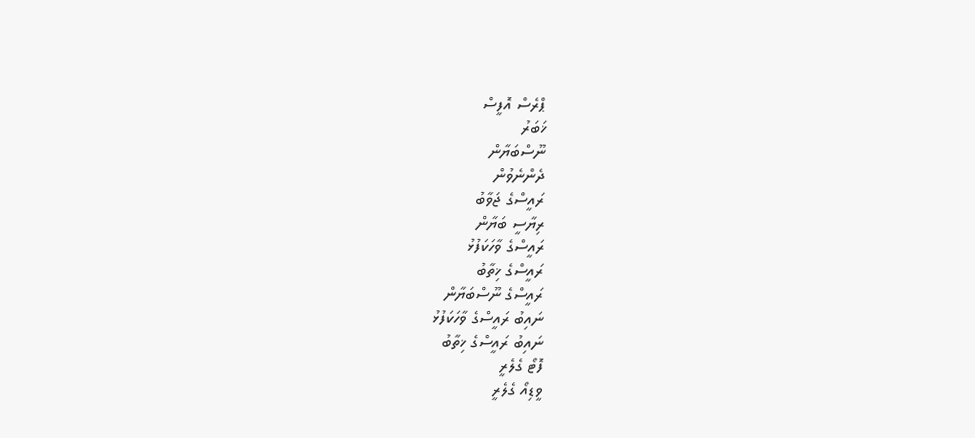ޕްރެސް އޮފީސް
ޚަބަރު
ނޫސްބަޔާން
ދެންނެވުން
ރައީސްގެ ޖަވާބު
ރިޔާސީ ބަޔާން
ރައީސްގެ ވާހަކަފުޅު
ރައީސްގެ ޚިތާބު
ރައީސްގެ ނޫސްބަޔާން
ނައިބު ރައީސްގެ ވާހަކަފުޅު
ނައިބު ރައީސްގެ ޚިތާބު
ފޮޓޯ ގެލެރީ
ވީޑިއޯ ގެލެރީ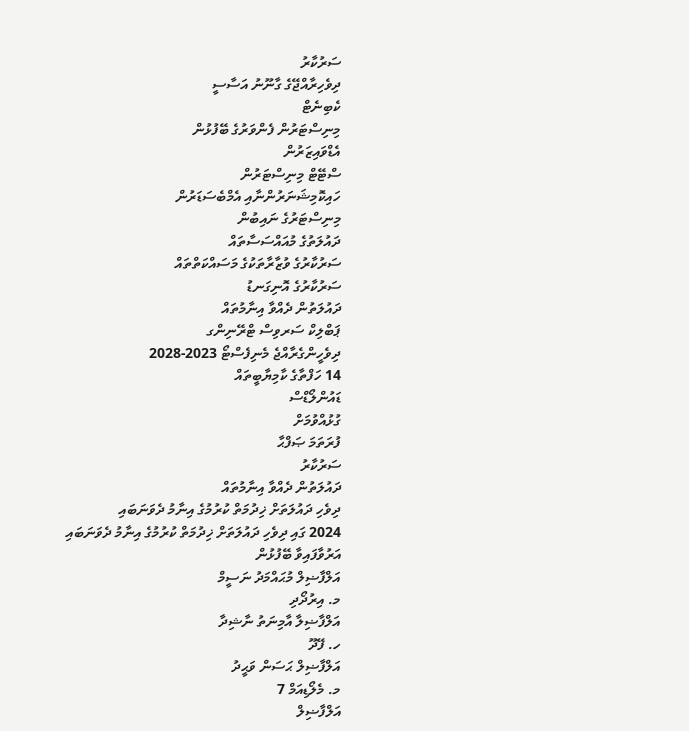ސަރުކާރު
ދިވެހިރާއްޖޭގެ ގާނޫނު އަސާސީ
ކެބިނެޓް
މިނިސްޓަރުން ފެންވަރުގެ ބޭފުޅުން
އެޑްވައިޒަރުން
ސްޓޭޓް މިނިސްޓަރުން
ހައިކޮމިޝަނަރުންނާއި އެމްބެސަޑަރުން
މިނިސްޓަރުގެ ނައިބުން
ދައުލަތުގެ މުއައްސަސާތައް
ސަރުކާރުގެ ވުޒާރާތަކުގެ މަސައްކަތްތައް
ސަރުކާރުގެ އޮނިގަނޑު
ދައުލަތުން ދެއްވާ އިނާމުތައް
ޕަބްލިކް ސަރވިސް ޓްރޭނިންގ
ދިވެހީންގެރާއްޖެ މެނިފެސްޓޯ 2023-2028
14 ހަފްތާގެ ކާމިޔާބީތައް
ޑައުންލޯޑްސް
ގުޅުއްވުމަށް
ފުރަތަމަ ޞަފްޙާ
ސަރުކާރު
ދައުލަތުން ދެއްވާ އިނާމުތައް
ދިވެހި ދައުލަތަށް ޚިދުމަތް ކުރުމުގެ އިނާމު ދެވަނަބައި
2024 ގައި ދިވެހި ދައުލަތަށް ޚިދުމަތް ކުރުމުގެ އިނާމު ދެވަނަބައި އަރުވާފައިވާ ބޭފުޅުން
އަލްފާޟިލް މުޙައްމަދު ނަސީމް
މ. އިރުދޯދި
އަލްފާޟިލާ އާމިނަތު ނާޝިދާ
ހ. ފޭދޫ
އަލްފާޟިލް ޙަސަން ވަޙީދު
މ. މެލޯޑިއަމް 7
އަލްފާޟިލް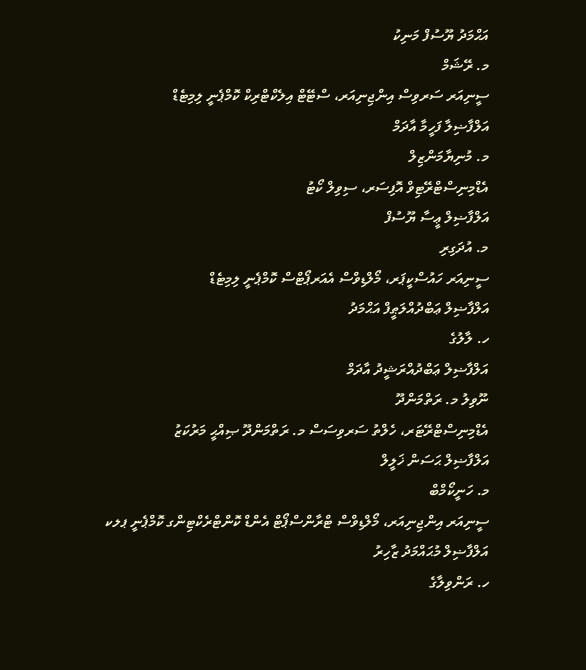އަޙްމަދު ޔޫސުފް މަނިކު
މ. ރޭޝަމް
ސީނިއަރ ސަރވިސް އިންޖިނިއަރ، ސްޓޭޓް އިލެކްޓްރިކް ކޮމްޕެނީ ލިމިޓެޑް
އަލްފާޟިލާ ފަހީމާ އާދަމް
މ. މުނިޔާމަންޒިލް
އެޑްމިނިސްޓްރޭޓިވް އޮފިސަރ، ސިވިލް ކޯޓު
އަލްފާޟިލް ޢީސާ ޔޫސުފް
މ. އުދަގިރި
ސީނިއަރ ހައުސްކީޕަރ، މޯލްޑިވްސް އެއަރޕޯޓްސް ކޮމްޕެނީ ލިމިޓެޑް
އަލްފާޟިލް ޢަބްދުއްލަޠީފް އަޙްމަދު
ހ. ލާލުގެ
އަލްފާޟިލް ޢަބްދުއްރަޝީދު އާދަމް
ނޫވިލު މ. ރަތްމަންދޫ
އެޑްމިނިސްޓްރޭޓަރ، ހެލްތު ސަރވިސަސް މ. ރަތްމަންދޫ ޞިއްޙީ މަރުކަޒު
އަލްފާޟިލް ޙަސަން ޚަލީލް
މ. ހަނީކޯމްބް
ސީނިއަރ އިންޖިނިއަރ، މޯލްޑިވްސް ޓްރާންސްޕޯޓް އެންޑް ކޮންޓްރެކްޓިންގ ކޮމްޕެނީ ޕލކ
އަލްފާޟިލް މުޙައްމަދު ޒާހިރު
ހ. ރަންވިލާގެ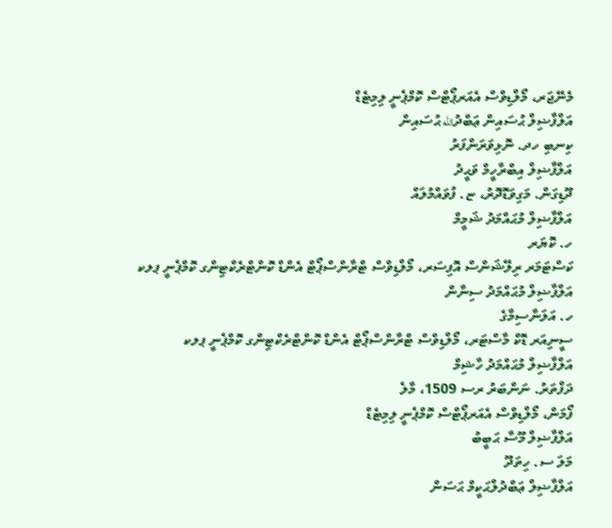މެނޭޖަރ، މޯލްޑިވްސް އެއަރޕޯޓްސް ކޮމްޕެނީ ލިމިޓެޑް
އަލްފާޟިލް ޙުސައިން ޢަބްދުالله ޙުސައިން
ކިނބި ހދ. ނޮޅިވަރަންފަރު
އަލްފާޟިލް އިބްރާހީމް ވަޙީދު
ދޫޑިގަން. މަގިވަޑޮދޮރު، ޏ. ފުވައްމުލައް
އަލްފާޟިލް މުޙައްމަދު ޝަމީމް
ހ. ކޮޔަރ
ކަސްޓަމަރ ރިލޭޝަންސް އޮފިސަރ، މޯލްޑިވްސް ޓްރާންސްޕޯޓް އެންޑް ކޮންޓްރެކްޓިންގ ކޮމްޕެނީ ޕލކ
އަލްފާޟިލް މުޙައްމަދު ސިނާން
ހ. އަލަނާސިމާގެ
ސީނިއަރ ޑޮކް މާސްޓަރ، މޯލްޑިވްސް ޓްރާންސްޕޯޓް އެންޑް ކޮންޓްރެކްޓިންގ ކޮމްޕެނީ ޕލކ
އަލްފާޟިލް މުޙައްމަދު ހާޝިމް
ދަފްތަރު. ނަންބަރު ރސ 1509، މާލެ
ފޯމަން، މޯލްޑިވްސް އެއަރޕޯޓްސް ކޮމްޕެނީ ލިމިޓެޑް
އަލްފާޟިލް މޫސާ ޙަބީބު
މަލަ ސ. ހިތަދޫ
އަލްފާޟިލް ޢަބްދުލްޙަކީމް ޙަސަން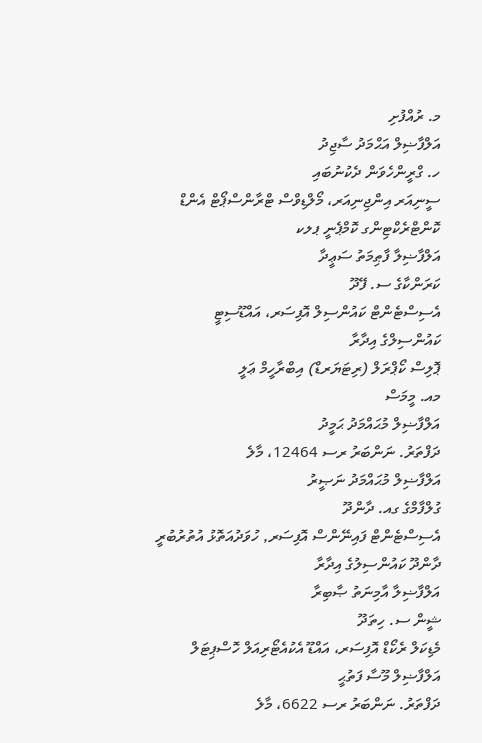މ. ރުއްފުށި
އަލްފާޟިލް އަޙްމަދު ސާޖިދު
ހ. ގްރީންހެވަން ދެކުނުބައި
ސީނިއަރ އިންޖިނިއަރ، މޯލްޑިވްސް ޓްރާންސްޕޯޓް އެންޑް ކޮންޓްރެކްޓިންގ ކޮމްޕެނީ ޕލކ
އަލްފާޟިލާ ފާޠިމަތު ސަޢީދާ
ކަރަންކާގެ ސ. ފޭދޫ
އެސިސްޓެންޓް ކައުންސިލް އޮފިސަރ، އައްޑޫސިޓީ ކައުންސިލްގެ އިދާރާ
ޕޮލިސް ކޯޕްރަލް (ރިޓަޔަރޑް) އިބްރާހީމް ޢަލީ
މއ. މީމަސް
އަލްފާޟިލް މުޙައްމަދު ޙަމީދު
ދަފްތަރު. ނަންބަރު ރސ 12464، މާލެ
އަލްފާޟިލް މުޙައްމަދު ނަޞީރު
ގުލްފާމްގެ ގއ. ދާންދޫ
އެސިސްޓެންޓް ފައިނޭންސް އޮފިސަރ, ހުވަދުއަތޮޅު އުތުރުބުރީ ދާންދޫ ކައުންސިލުގެ އިދާރާ
އަލްފާޟިލާ އާމިނަތު ޞާބިރާ
ޝީން ސ. ހިތަދޫ
މެޑިކަލް ރެކޯޑް އޮފިސަރ، އައްޑޫ އެކުއެޓޯރިއަލް ހޮސްޕިޓަލް
އަލްފާޟިލް މޫސާ ފަތުޙީ
ދަފްތަރު. ނަންބަރު ރސ 6622، މާލެ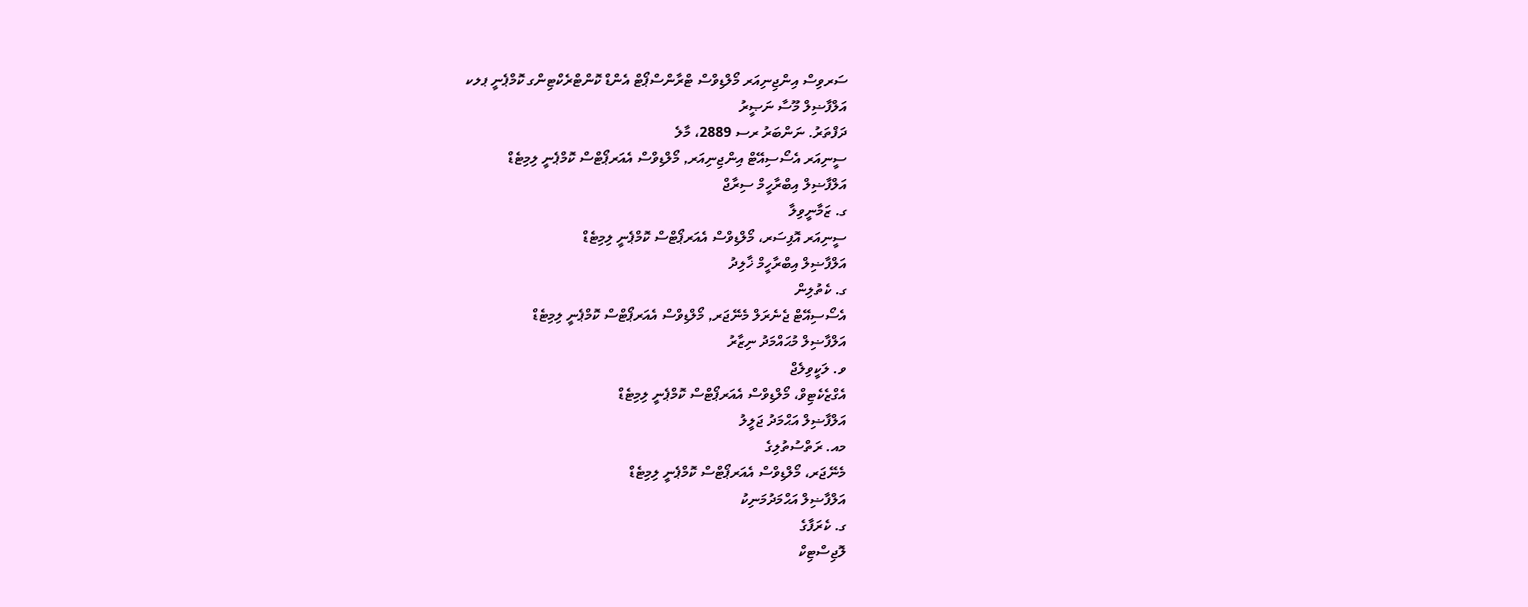ސަރވިސް އިންޖިނިއަރ މޯލްޑިވްސް ޓްރާންސްޕޯޓް އެންޑް ކޮންޓްރެކްޓިންގ ކޮމްޕެނީ ޕލކ
އަލްފާޟިލް މޫސާ ނަޞީރު
ދަފްތަރު. ނަންބަރު ރސ 2889، މާލެ
ސީނިއަރ އެސޯސިއޭޓް އިންޖިނިއަރ, މޯލްޑިވްސް އެއަރޕޯޓްސް ކޮމްޕެނީ ލިމިޓެޑް
އަލްފާޟިލް އިބްރާހީމް ސިރާޖް
ގ. ޒަމާނީވިލާ
ސީނިއަރ އޮފިސަރ، މޯލްޑިވްސް އެއަރޕޯޓްސް ކޮމްޕެނީ ލިމިޓެޑް
އަލްފާޟިލް އިބްރާހީމް ޚާލިދު
ގ. ކެތުލިން
އެސޯސިއޭޓް ޖެނެރަލް މެނޭޖަރ, މޯލްޑިވްސް އެއަރޕޯޓްސް ކޮމްޕެނީ ލިމިޓެޑް
އަލްފާޟިލް މުޙައްމަދު ނިޒާރު
ވ. ލަކީވިލެޖް
އެގްޒެކެޓިވް، މޯލްޑިވްސް އެއަރޕޯޓްސް ކޮމްޕެނީ ލިމިޓެޑް
އަލްފާޟިލް އަޙްމަދު ޖަލީލު
މއ. ރަތްސުތުލިގެ
މެނޭޖަރ، މޯލްޑިވްސް އެއަރޕޯޓްސް ކޮމްޕެނީ ލިމިޓެޑް
އަލްފާޟިލް އަޙްމަދުމަނިކު
ގ. ކެރަފާގެ
ލޮޖިސްޓިކް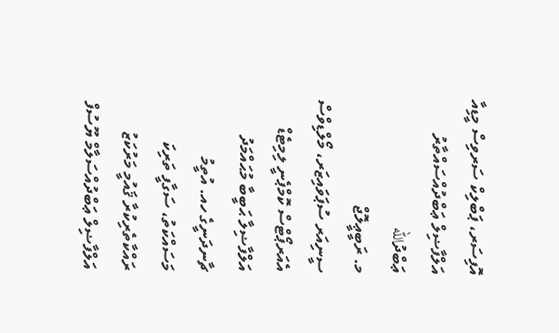އޮފިސަރ، ޕަބްލިކް ސަރވިސް މީޑިއާ
އަލްފާޟިލް ޢަބްދުއްސައްތާރު ޢަބްދުالله
މ. ރަބީޢީލޮޖް
ސީނިއަރ ސުޕަވައިޒަރ، މޯލްޑިވްސް އެއަރޕޯޓްސް ކޮމްޕެނީ ލިމިޓެޑް
އަލްފާޟިލާ ޙަބީބާ މުޙައްމަދު
ޗާނދަނީގެ ހއ. އުތީމު
މަސައްކަތު، ސަގާފީ ތަރިކަ ރައްކާތެރިކުރާ ޤައުމީ މަރުކަޒު
އަލްފާޟިލް ޢަބްދުއްސަލާމް ޔޫސުފް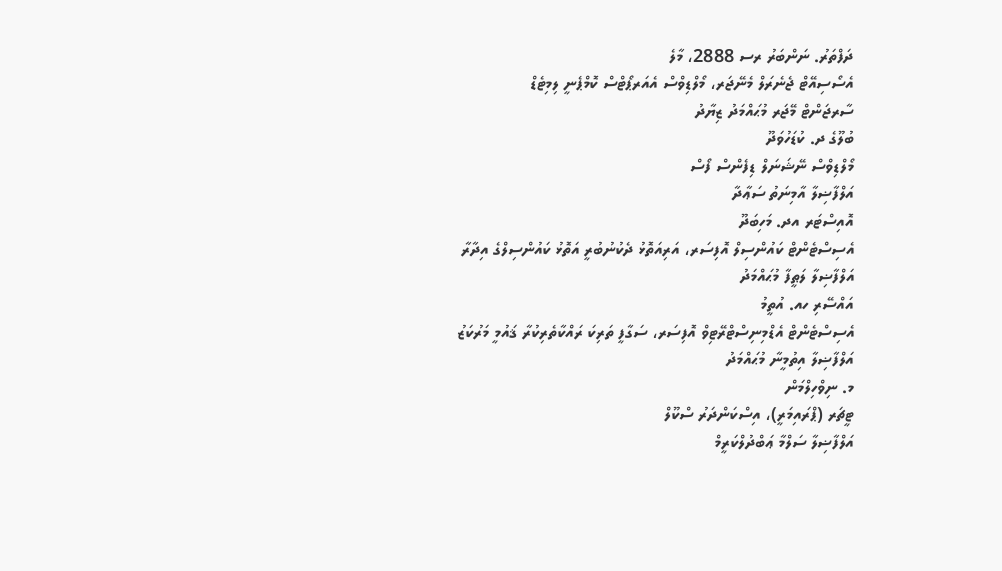ދަފްތަރު. ނަންބަރު ރސ 2888، މާލެ
އެސޯސިއޭޓް ޖެނެރަލް މެނޭޖަރ، މޯލްޑިވްސް އެއަރޕޯޓްސް ކޮމްޕެނީ ލިމިޓެޑް
ސާރޖަންޓް މޭޖަރ މުޙައްމަދު ޒިޔާދު
ބުލޫގެ ދ. ކުޑަހުވަދޫ
މޯލްޑިވްސް ނޭޝަނަލް ޑިފެންސް ފޯސް
އަލްފާޟިލާ އާމިނަތު ސަޢާދާ
އޮއިސްޓަރ އދ. މަހިބަދޫ
އެސިސްޓެންޓް ކައުންސިލް އޮފިސަރ، އަރިއަތޮޅު ދެކުނުބުރީ އަތޮޅު ކައުންސިލްގެ އިދާރާ
އަލްފާޟިލާ ލަޠީފާ މުޙައްމަދު
އައްސޭރި ހއ. އުތީމު
އެސިސްޓެންޓް އެޑްމިނިސްޓްރޭޓިވް އޮފިސަރ، ސަގާފީ ތަރިކަ ރައްކާތެރިކުރާ ޤައުމީ މަރުކަޒު
އަލްފާޟިލާ އިތުމީނާ މުޙައްމަދު
މ. ނިވްހިލްމަން
ޓީޗަރ (ޕްރައިމަރީ)، އިސްކަންދަރު ސްކޫލް
އަލްފާޟިލާ ސަލްމާ ޢަބްދުލްކަރީމް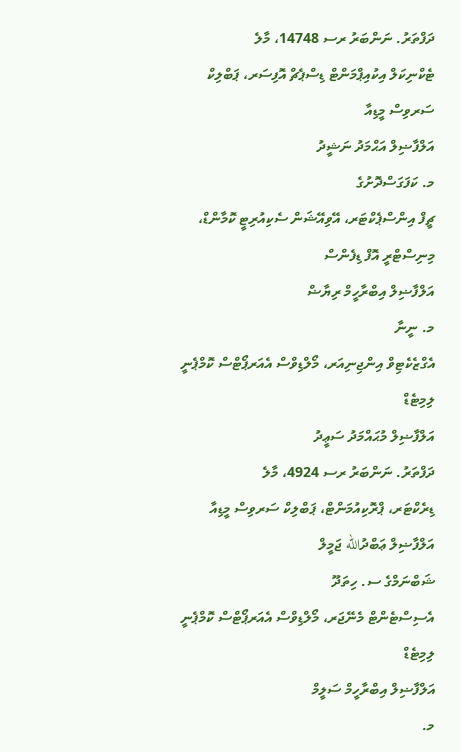ދަފްތަރު. ނަންބަރު ރސ 14748، މާލެ
ޓެކްނިކަލް އިކުއިޕްމަންޓް ޑިސްޕެޗް އޮފިސަރ، ޕަބްލިކް ސަރވިސް މީޑިއާ
އަލްފާޟިލް އަޙްމަދު ނަޝީދު
މ. ކަފަގަސްދޮށުގެ
ޗީފް އިންސްޕެކްޓަރ، އޭވިއޭޝަން ސެކިއުރިޓީ ކޮމާންޑް، މިނިސްޓްރީ އޮފް ޑިފެންސް
އަލްފާޟިލް އިބްރާހީމް ރިޔާޟް
މ. ނީނާ
އެގްޒެކެޓިވް އިންޖިނިއަރ، މޯލްޑިވްސް އެއަރޕޯޓްސް ކޮމްޕެނީ ލިމިޓެޑް
އަލްފާޟިލް މުޙައްމަދު ސަޢީދު
ދަފްތަރު. ނަންބަރު ރސ 4924، މާލެ
ޑިރެކްޓަރ، ޕްރޮކިއުމަންޓް، ޕަބްލިކް ސަރވިސް މީޑިއާ
އަލްފާޟިލް ޢަބްދުالله ޖަމީލް
ޝަބްނަމްގެ ސ. ހިތަދޫ
އެސިސްޓެންޓް މެނޭޖަރ، މޯލްޑިވްސް އެއަރޕޯޓްސް ކޮމްޕެނީ ލިމިޓެޑް
އަލްފާޟިލް އިބްރާހީމް ސަލީމް
މ.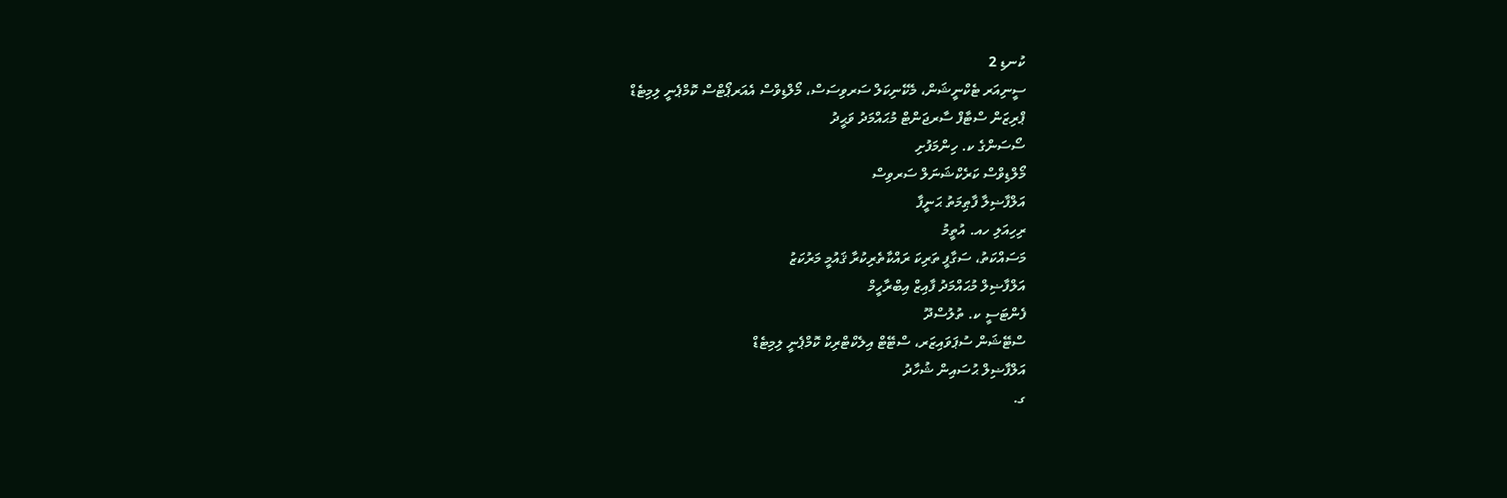ކުނޑި 2
ސީނިއަރ ޓެކްނީޝަން، މެކޭނިކަލް ސަރވިސަސް، މޯލްޑިވްސް އެއަރޕޯޓްސް ކޮމްޕެނީ ލިމިޓެޑް
ޕްރިޒަން ސްޓާފް ސާރޖަންޓް މުޙައްމަދު ވަޙީދު
ސޯސަންގެ ކ. ހިންމަފުށި
މޯލްޑިވްސް ކަރެކްޝަނަލް ސަރވިސް
އަލްފާޟިލާ ފާޠިމަތު ޙަނީފާ
ރިހިއަލި ހއ. އުތީމު
މަސައްކަތު، ސަގާފީ ތަރިކަ ރައްކާތެރިކުރާ ޤައުމީ މަރުކަޒު
އަލްފާޟިލް މުޙައްމަދު ފާއިޒް އިބްރާހީމް
ފެންޓަސީ ކ. ތުލުސްދޫ
ސްޓޭޝަން ސުޕަވައިޒަރ، ސްޓޭޓް އިލެކްޓްރިކް ކޮމްޕެނީ ލިމިޓެޑް
އަލްފާޟިލް ޙުސައިން ޝުހާދު
ގ.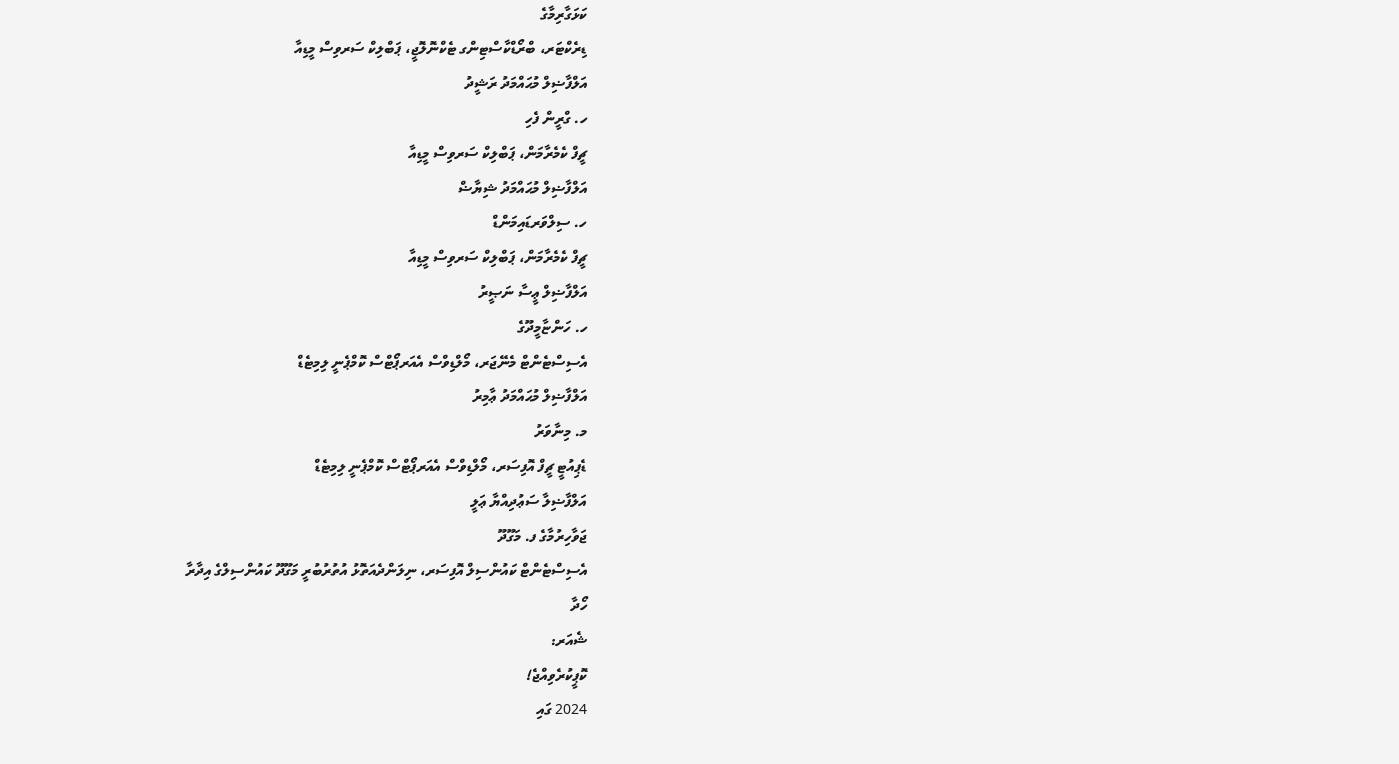ކަޅަގާރިމާގެ
ޑިރެކްޓަރ، ބްރޯޑްކާސްޓިންގ ޓެކްނޮލޮޖީ، ޕަބްލިކް ސަރވިސް މީޑިއާ
އަލްފާޟިލް މުޙައްމަދު ރަޝީދު
ހ. ގްރީން ފެހި
ޗީފް ކެމެރާމަން، ޕަބްލިކް ސަރވިސް މީޑިއާ
އަލްފާޟިލް މުޙައްމަދު ޝިޔާޟް
ހ. ސިލްވަރޑައިމަންޑް
ޗީފް ކެމެރާމަން، ޕަބްލިކް ސަރވިސް މީޑިއާ
އަލްފާޟިލް ޢީސާ ނަޞީރު
ހ. ހަންޏާމީދޫގެ
އެސިސްޓެންޓް މެނޭޖަރ، މޯލްޑިވްސް އެއަރޕޯޓްސް ކޮމްޕެނީ ލިމިޓެޑް
އަލްފާޟިލް މުޙައްމަދު ޢާމިރު
މ. މިނާވަރު
ޑެޕިއުޓީ ޗީފް އޮފިސަރ، މޯލްޑިވްސް އެއަރޕޯޓްސް ކޮމްޕެނީ ލިމިޓެޑް
އަލްފާޟިލާ ސަޢުދިއްޔާ ޢަލީ
ޖަވާހިރުމާގެ ފ. މަގޫދޫ
އެސިސްޓެންޓް ކައުންސިލް އޮފިސަރ، ނިލަންދެއަތޮޅު އުތުރުބުރީ މަގޫދޫ ކައުންސިލްގެ އިދާރާ
ހޯދާ
ޝެއަރ:
ކޮޕީކުރެވިއްޖެ!
2024 ގައި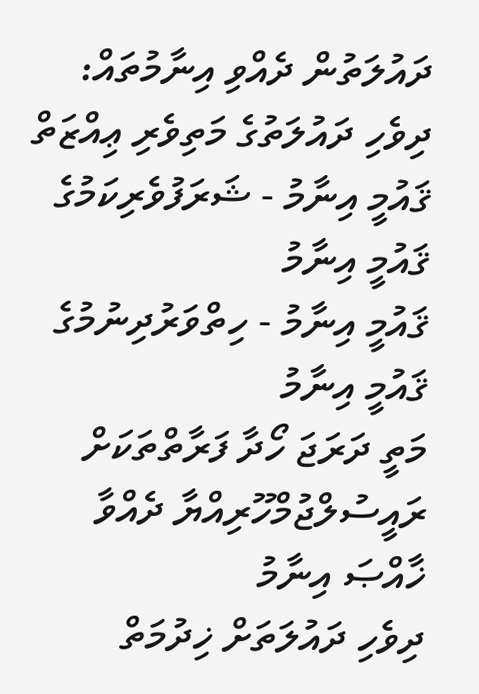ދައުލަތުން ދެއްވި އިނާމުތައް:
ދިވެހި ދައުލަތުގެ މަތިވެރި ޢިއްޒަތް
ޤައުމީ އިނާމު - ޝަރަފުވެރިކަމުގެ ޤައުމީ އިނާމު
ޤައުމީ އިނާމު - ހިތްވަރުދިނުމުގެ ޤައުމީ އިނާމު
މަތީ ދަރަޖަ ހޯދާ ފަރާތްތަކަށް ރައީސުލްޖުމްހޫރިއްޔާ ދެއްވާ ޚާއްޞަ އިނާމު
ދިވެހި ދައުލަތަށް ޚިދުމަތް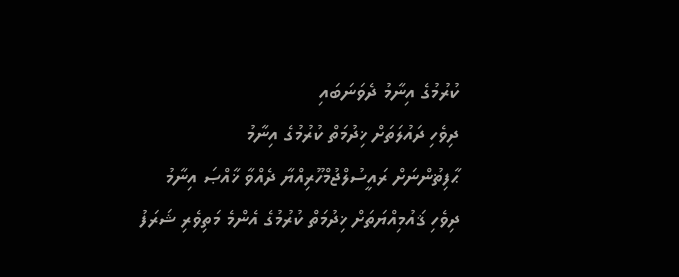ކުރުމުގެ އިނާމު ދެވަނަބައި
ދިވެހި ދައުލަތަށް ޚިދުމަތް ކުރުމުގެ އިނާމު
ޙާފިޡުންނަށް ރައީސުލްޖުމްހޫރިއްޔާ ދެއްވާ ޚާއްޞަ އިނާމު
ދިވެހި ޤައުމިއްޔަތަށް ޚިދުމަތް ކުރުމުގެ އެންމެ މަތިވެރި ޝަރަފު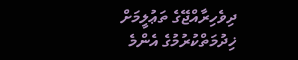ދިވެހިރާއްޖޭގެ ތަޢުލީމަށް ޚިދުމަތްކުރުމުގެ އެންމެ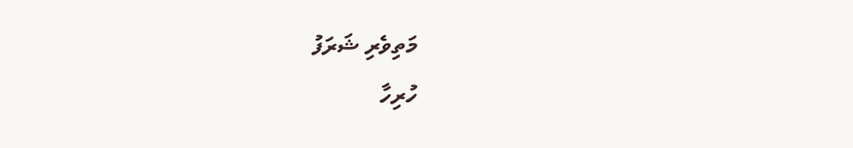މަތިވެރި ޝަރަފު
ހުރިހާ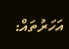އަހަރުތައް: